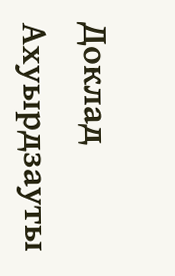Доклад Ахуырдзауты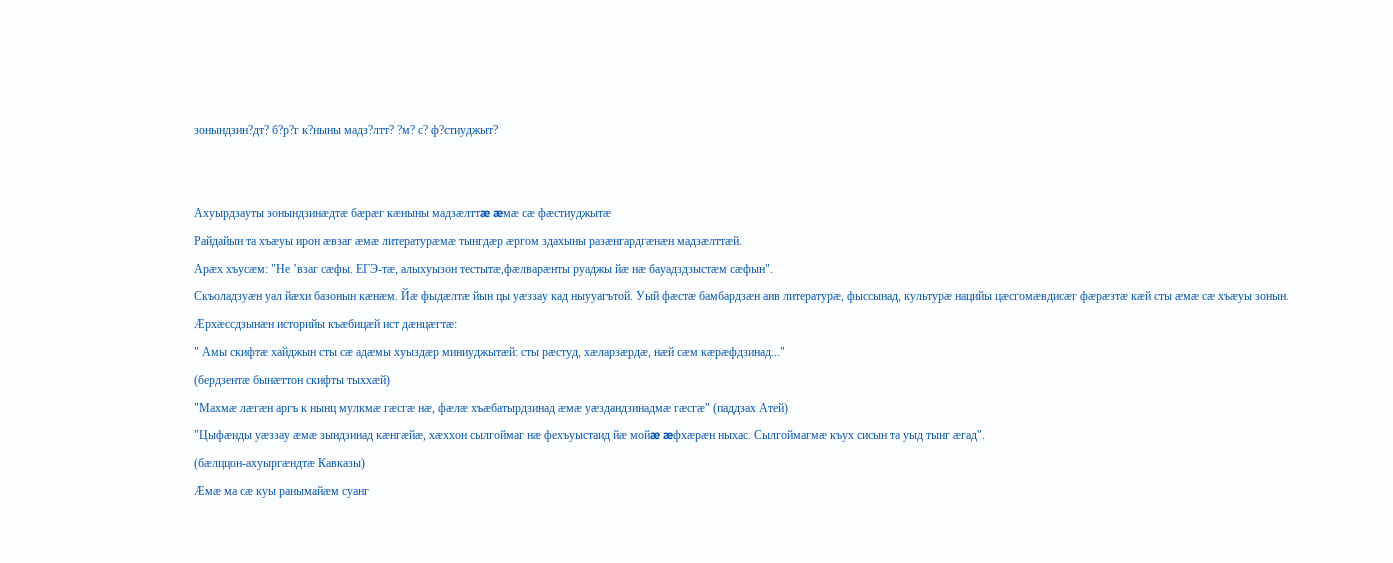зонындзин?дт? б?р?г к?ныны мадз?лтт? ?м? с? ф?стиуджыт?


Ахуырдзауты зонындзинæдтæ бæрæг кæныны мадзæлттæ æмæ сæ фæстиуджытæ
Райдайын та хъæуы ирон æвзаг æмæ литературæмæ тынгдæр æргом здахыны разæнгардгæнæн мадзæлттæй.
Арæх хъусæм: "Не ʼвзаг сæфы. ЕГЭ-тæ, алыхуызон тестытæ,фæлварæнты руаджы йæ нæ бауадздзыстæм сæфын".
Скъоладзуæн уал йæхи базонын кæнæм. Йæ фыдæлтæ йын цы уæззау кад ныууагътой. Уый фæстæ бамбардзæн аив литературæ, фыссынад, культурæ нацийы цæсгомæвдисæг фæрæзтæ кæй сты æмæ сæ хъæуы зонын.
Æрхæссдзынæн историйы къæбицæй ист дæнцæгтæ:
" Амы скифтæ хайджын сты сæ адæмы хуыздæр миниуджытæй: сты рæстуд, хæларзæрдæ, нæй сæм кæрæфдзинад..."
(бердзентæ бынæттон скифты тыххæй)
"Махмæ лæгæн аргъ к нынц мулкмæ гæсгæ нæ, фæлæ хъæбатырдзинад æмæ уæздандзинадмæ гæсгæ" (паддзах Атей)
"Цыфæнды уæззау æмæ зындзинад кæнгæйæ, хæххон сылгоймаг нæ фехъуыстаид йæ мойæ æфхæрæн ныхас. Сылгоймагмæ къух сисын та уыд тынг æгад".
(бæлццон-ахуыргæндтæ Кавказы)
Æмæ ма сæ куы ранымайæм суанг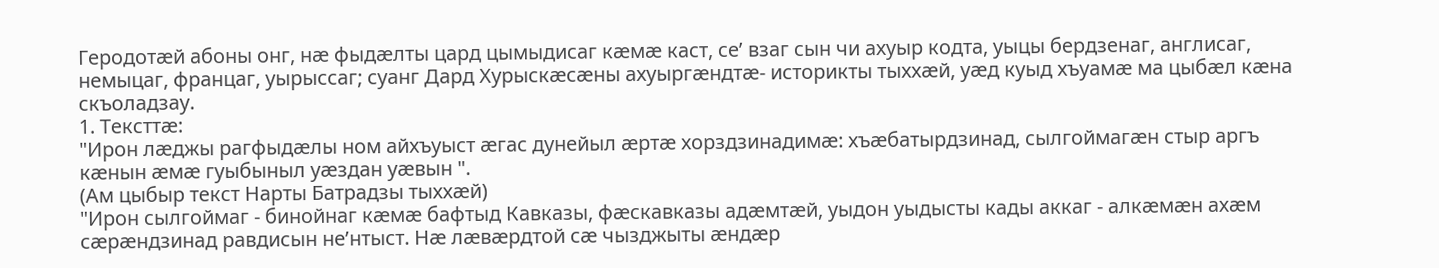Геродотæй абоны онг, нæ фыдæлты цард цымыдисаг кæмæ каст, сеʼ взаг сын чи ахуыр кодта, уыцы бердзенаг, англисаг, немыцаг, францаг, уырыссаг; суанг Дард Хурыскæсæны ахуыргæндтæ- историкты тыххæй, уæд куыд хъуамæ ма цыбæл кæна скъоладзау.
1. Тексттæ:
"Ирон лæджы рагфыдæлы ном айхъуыст æгас дунейыл æртæ хорздзинадимæ: хъæбатырдзинад, сылгоймагæн стыр аргъ кæнын æмæ гуыбыныл уæздан уæвын ".
(Ам цыбыр текст Нарты Батрадзы тыххæй)
"Ирон сылгоймаг - бинойнаг кæмæ бафтыд Кавказы, фæскавказы адæмтæй, уыдон уыдысты кады аккаг - алкæмæн ахæм сæрæндзинад равдисын неʼнтыст. Нæ лæвæрдтой сæ чызджыты æндæр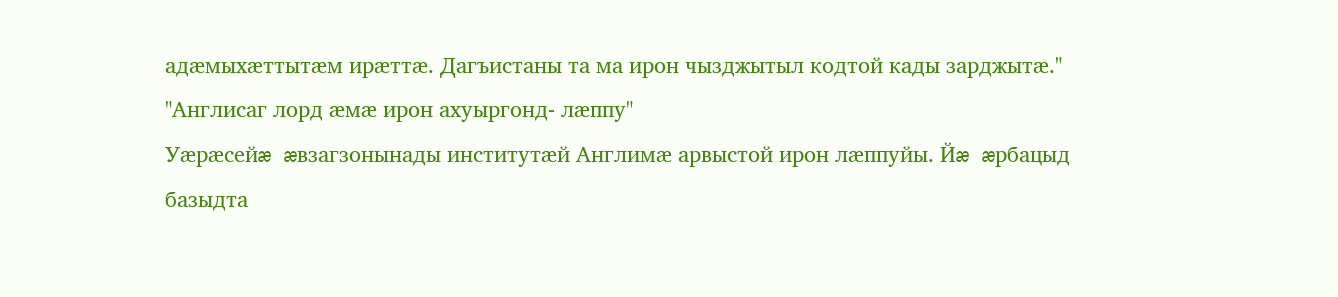адæмыхæттытæм ирæттæ. Дагъистаны та ма ирон чызджытыл кодтой кады зарджытæ."
"Англисаг лорд æмæ ирон ахуыргонд- лæппу"
Уæрæсейæ æвзагзонынады институтæй Англимæ арвыстой ирон лæппуйы. Йæ æрбацыд базыдта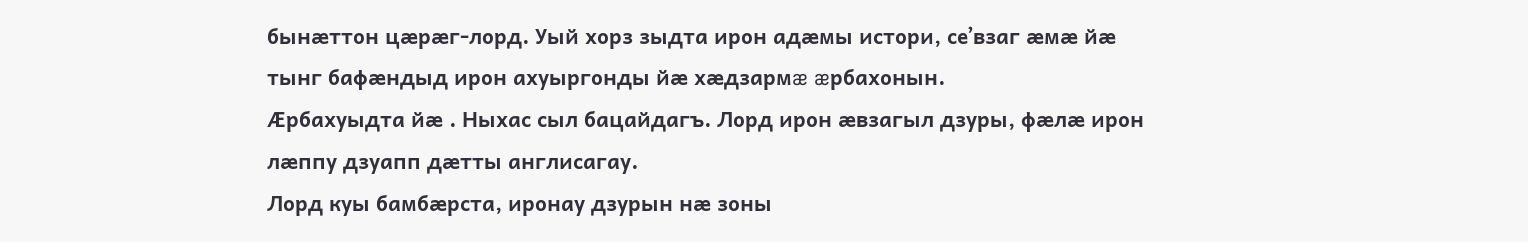бынæттон цæрæг-лорд. Уый хорз зыдта ирон адæмы истори, сеʼвзаг æмæ йæ тынг бафæндыд ирон ахуыргонды йæ хæдзармæ æрбахонын.
Æрбахуыдта йæ . Ныхас сыл бацайдагъ. Лорд ирон æвзагыл дзуры, фæлæ ирон лæппу дзуапп дæтты англисагау.
Лорд куы бамбæрста, иронау дзурын нæ зоны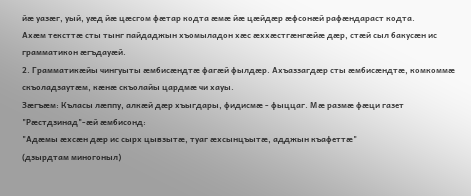йæ уазæг, уый, уæд йæ цæсгом фæтар кодта æмæ йæ цæйдæр æфсонæй рафæндараст кодта.
Ахæм тексттæ сты тынг пайдаджын хъомыладон хæс æххæстгæнгæйæ дæр, стæй сыл бакусæн ис грамматикон æгъдауæй.
2. Грамматикæйы чингуыты æмбисæндтæ фагæй фылдæр. Ахъаззагдæр сты æмбисæндтæ, комкоммæ скъоладзаутæм, кæнæ скъолайы цардмæ чи хауы.
Зæгъæм: Къласы лæппу, алкæй дæр хъыгдары, фидисмæ - фыццаг. Мæ размæ фæци газет "Рæстдзинад"-æй æмбисонд:
"Адæмы æхсæн дæр ис сырх цывзытæ, туаг æхсынцъытæ, адджын къафеттæ"
(дзырдтам миногоныл)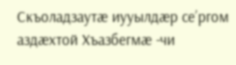Скъоладзаутæ иууылдæр сеʼргом аздæхтой Хъазбегмæ -чи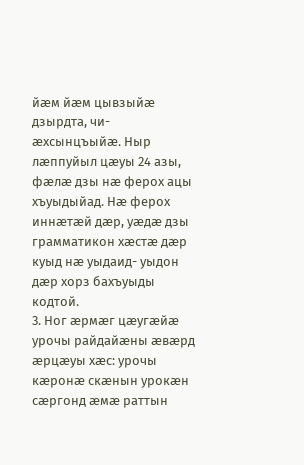йæм йæм цывзыйæ дзырдта, чи- æхсынцъыйæ. Ныр лæппуйыл цæуы 24 азы, фæлæ дзы нæ ферох ацы хъуыдыйад. Нæ ферох иннæтæй дæр, уæдæ дзы грамматикон хæстæ дæр куыд нæ уыдаид- уыдон дæр хорз бахъуыды кодтой.
3. Ног æрмæг цæугæйæ урочы райдайæны æвæрд æрцæуы хæс: урочы кæронæ скæнын урокæн сæргонд æмæ раттын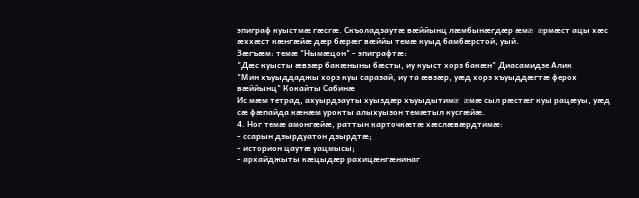эпиграф куыстмæ гæсгæ. Скъоладзаутæ вæййынц лæмбынæгдæр æмæ æрмæст ацы хæс æххæст кæнгæйæ дæр бæрæг вæййы темæ куыд бамбæрстой, уый.
Зæгъæм: темæ "Нымæцон" - эпиграфтæ:
"Дæс куысты æвзæр бакæныны бæсты, иу куыст хорз бакæн" Диасамидзе Алик
"Мин хъуыддаджы хорз куы саразай, иу та æвзæр, уæд хорз хъуыддæгтæ ферох вæййынц" Кокайты Сабинæ
Ис мæм тетрад, ахуырдзауты хуыздæр хъуыдытимæ æмæ сыл рæстæг куы рацæуы, уæд сæ фæпайда кæнæм урокты алыхуызон темæтыл кусгæйæ.
4. Ног темæ амонгæйæ, раттын карточкæтæ хæслæвæрдтимæ:
- ссарын дзырдуатон дзырдтæ;
- историон цаутæ уацмысы;
- архайджыты кæцыдæр рахицæнгæнинаг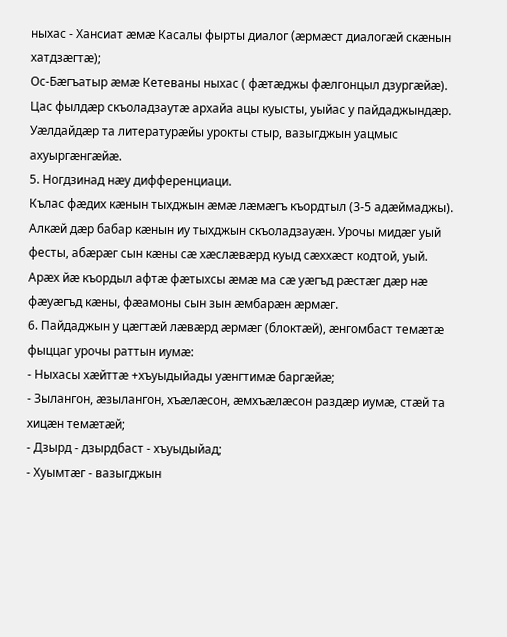ныхас - Хансиат æмæ Касалы фырты диалог (æрмæст диалогæй скæнын хатдзæгтæ);
Ос-Бæгъатыр æмæ Кетеваны ныхас ( фæтæджы фæлгонцыл дзургæйæ).
Цас фылдæр скъоладзаутæ архайа ацы куысты, уыйас у пайдаджындæр. Уæлдайдæр та литературæйы урокты стыр, вазыгджын уацмыс ахуыргæнгæйæ.
5. Ногдзинад нæу дифференциаци.
Кълас фæдих кæнын тыхджын æмæ лæмæгъ къордтыл (3-5 адæймаджы).
Алкæй дæр бабар кæнын иу тыхджын скъоладзауæн. Урочы мидæг уый фесты, абæрæг сын кæны сæ хæслæвæрд куыд сæххæст кодтой, уый. Арæх йæ къордыл афтæ фæтыхсы æмæ ма сæ уæгъд рæстæг дæр нæ фæуæгъд кæны, фæамоны сын зын æмбарæн æрмæг.
6. Пайдаджын у цæгтæй лæвæрд æрмæг (блоктæй), æнгомбаст темæтæ фыццаг урочы раттын иумæ:
- Ныхасы хæйттæ +хъуыдыйады уæнгтимæ баргæйæ;
- Зылангон, æзылангон, хъæлæсон, æмхъæлæсон раздæр иумæ, стæй та хицæн темæтæй;
- Дзырд - дзырдбаст - хъуыдыйад;
- Хуымтæг - вазыгджын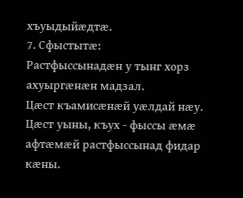хъуыдыйæдтæ.
7. Сфыстытæ:
Растфыссынадæн у тынг хорз ахуыргæнæн мадзал.
Цæст къамисæнæй уæлдай нæу. Цæст уыны, къух - фыссы æмæ афтæмæй растфыссынад фидар кæны.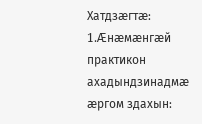Хатдзæгтæ:
1.Æнæмæнгæй практикон ахадындзинадмæ æргом здахын: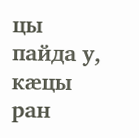цы пайда у, кæцы ран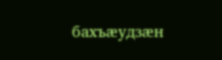бахъæудзæн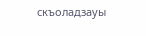скъоладзауы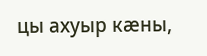цы ахуыр кæны,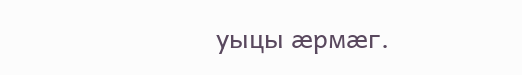уыцы æрмæг.